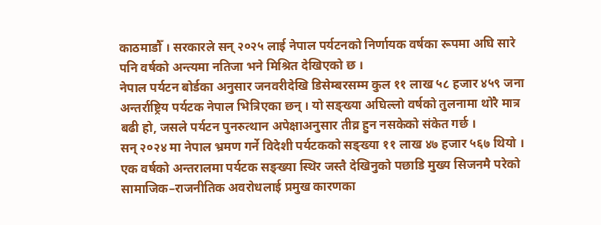काठमाडौँ । सरकारले सन् २०२५ लाई नेपाल पर्यटनको निर्णायक वर्षका रूपमा अघि सारे पनि वर्षको अन्त्यमा नतिजा भने मिश्रित देखिएको छ ।
नेपाल पर्यटन बोर्डका अनुसार जनवरीदेखि डिसेम्बरसम्म कुल ११ लाख ५८ हजार ४५९ जना अन्तर्राष्ट्रिय पर्यटक नेपाल भित्रिएका छन् । यो सङ्ख्या अघिल्लो वर्षको तुलनामा थोरै मात्र बढी हो, जसले पर्यटन पुनरुत्थान अपेक्षाअनुसार तीव्र हुन नसकेको संकेत गर्छ ।
सन् २०२४ मा नेपाल भ्रमण गर्ने विदेशी पर्यटकको सङ्ख्या ११ लाख ४७ हजार ५६७ थियो । एक वर्षको अन्तरालमा पर्यटक सङ्ख्या स्थिर जस्तै देखिनुको पछाडि मुख्य सिजनमै परेको सामाजिक–राजनीतिक अवरोधलाई प्रमुख कारणका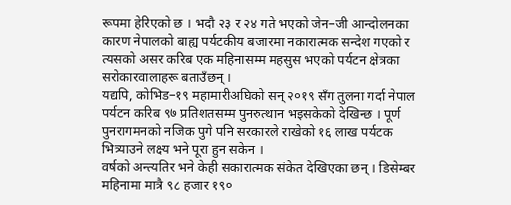रूपमा हेरिएको छ । भदौ २३ र २४ गते भएको जेन–जी आन्दोलनका कारण नेपालको बाह्य पर्यटकीय बजारमा नकारात्मक सन्देश गएको र त्यसको असर करिब एक महिनासम्म महसुस भएको पर्यटन क्षेत्रका सरोकारवालाहरू बताउँछन् ।
यद्यपि, कोभिड–१९ महामारीअघिको सन् २०१९ सँग तुलना गर्दा नेपाल पर्यटन करिब ९७ प्रतिशतसम्म पुनरुत्थान भइसकेको देखिन्छ । पूर्ण पुनरागमनको नजिक पुगे पनि सरकारले राखेको १६ लाख पर्यटक भित्र्याउने लक्ष्य भने पूरा हुन सकेन ।
वर्षको अन्त्यतिर भने केही सकारात्मक संकेत देखिएका छन् । डिसेम्बर महिनामा मात्रै ९८ हजार १९०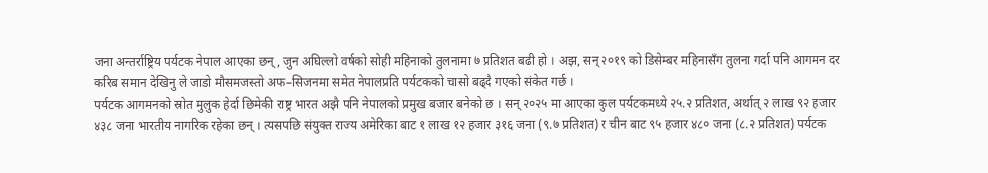जना अन्तर्राष्ट्रिय पर्यटक नेपाल आएका छन्, जुन अघिल्लो वर्षको सोही महिनाको तुलनामा ७ प्रतिशत बढी हो । अझ, सन् २०१९ को डिसेम्बर महिनासँग तुलना गर्दा पनि आगमन दर करिब समान देखिनु ले जाडो मौसमजस्तो अफ–सिजनमा समेत नेपालप्रति पर्यटकको चासो बढ्दै गएको संकेत गर्छ ।
पर्यटक आगमनको स्रोत मुलुक हेर्दा छिमेकी राष्ट्र भारत अझै पनि नेपालको प्रमुख बजार बनेको छ । सन् २०२५ मा आएका कुल पर्यटकमध्ये २५.२ प्रतिशत, अर्थात् २ लाख ९२ हजार ४३८ जना भारतीय नागरिक रहेका छन् । त्यसपछि संयुक्त राज्य अमेरिका बाट १ लाख १२ हजार ३१६ जना (९.७ प्रतिशत) र चीन बाट ९५ हजार ४८० जना (८.२ प्रतिशत) पर्यटक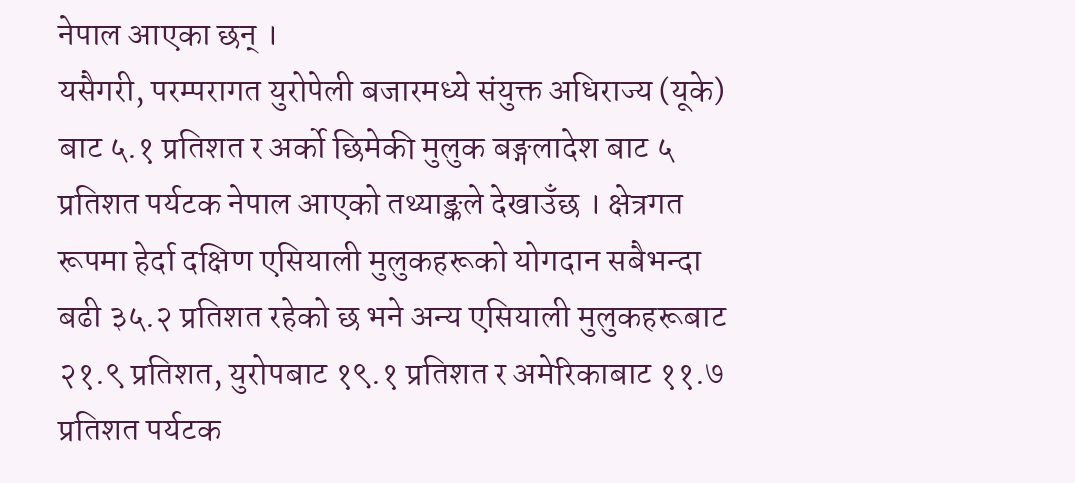नेपाल आएका छन् ।
यसैगरी, परम्परागत युरोपेली बजारमध्ये संयुक्त अधिराज्य (यूके) बाट ५.१ प्रतिशत र अर्को छिमेकी मुलुक बङ्गलादेश बाट ५ प्रतिशत पर्यटक नेपाल आएको तथ्याङ्कले देखाउँछ । क्षेत्रगत रूपमा हेर्दा दक्षिण एसियाली मुलुकहरूको योगदान सबैभन्दा बढी ३५.२ प्रतिशत रहेको छ भने अन्य एसियाली मुलुकहरूबाट २१.९ प्रतिशत, युरोपबाट १९.१ प्रतिशत र अमेरिकाबाट ११.७ प्रतिशत पर्यटक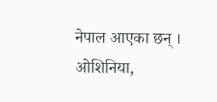नेपाल आएका छन् । ओशिनिया,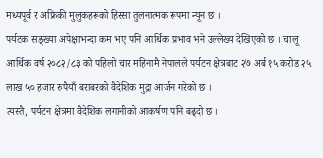मध्यपूर्व र अफ्रिकी मुलुकहरूको हिस्सा तुलनात्मक रूपमा न्यून छ ।
पर्यटक सङ्ख्या अपेक्षाभन्दा कम भए पनि आर्थिक प्रभाव भने उल्लेख्य देखिएको छ । चालू आर्थिक वर्ष २०८२/८३ को पहिलो चार महिनामै नेपालले पर्यटन क्षेत्रबाट २७ अर्ब १५ करोड २५ लाख ५० हजार रुपैयाँ बराबरको वैदेशिक मुद्रा आर्जन गरेको छ ।
त्यस्तै, पर्यटन क्षेत्रमा वैदेशिक लगानीको आकर्षण पनि बढ्दो छ ।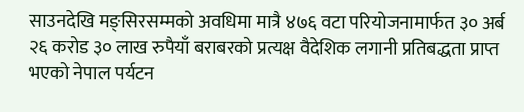साउनदेखि मङ्सिरसम्मको अवधिमा मात्रै ४७६ वटा परियोजनामार्फत ३० अर्ब २६ करोड ३० लाख रुपैयाँ बराबरको प्रत्यक्ष वैदेशिक लगानी प्रतिबद्धता प्राप्त भएको नेपाल पर्यटन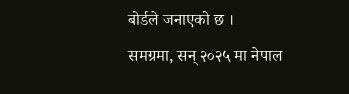बोर्डले जनाएको छ ।
समग्रमा, सन् २०२५ मा नेपाल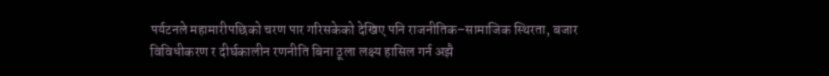पर्यटनले महामारीपछिको चरण पार गरिसकेको देखिए पनि राजनीतिक–सामाजिक स्थिरता, बजार विविधीकरण र दीर्घकालीन रणनीति बिना ठूला लक्ष्य हासिल गर्न अझै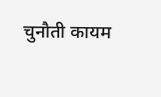चुनौती कायम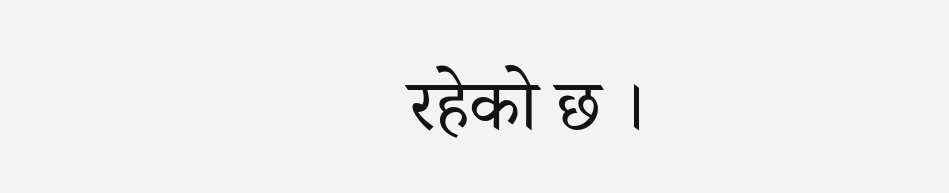रहेको छ ।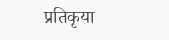प्रतिकृया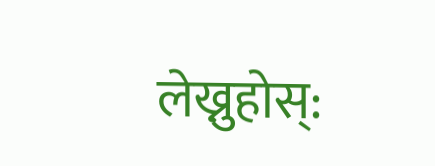लेख्नुहोस्: